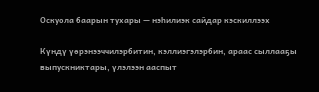Оскуола баарын тухары — нэһилиэк сайдар кэскиллээх

Күндү үөрэнээччилэрбитин, кэллиэгэлэрбин, араас сыллааҕы выпускниктары, үлэлээн ааспыт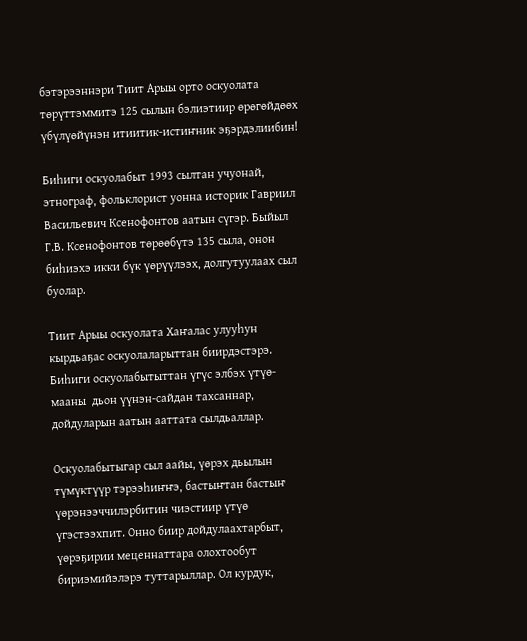бэтэрээннэри Тиит Арыы орто оскуолата төрүттэммитэ 125 сылын бэлиэтиир өрөгөйдөөх үбүлүөйүнэн итиитик-истиҥник эҕэрдэлиибин!

Биһиги оскуолабыт 1993 сылтан учуонай, этнограф, фольклорист уонна историк Гавриил Васильевич Ксенофонтов аатын сүгэр. Быйыл Г.В. Ксенофонтов төрөөбүтэ 135 сыла, онон биһиэхэ икки бүк үөрүүлээх, долгутуулаах сыл буолар.

Тиит Арыы оскуолата Хаҥалас улууһун кырдьаҕас оскуолаларыттан биирдэстэрэ. Биһиги оскуолабытыттан үгүс элбэх үтүө-мааны  дьон үүнэн-сайдан тахсаннар, дойдуларын аатын ааттата сылдьаллар.

Оскуолабытыгар сыл аайы, үөрэх дьылын түмүктүүр тэрээһиҥҥэ, бастыҥтан бастыҥ үөрэнээччилэрбитин чиэстиир үтүө үгэстээхпит. Онно биир дойдулаахтарбыт, үөрэҕирии меценнаттара олохтообут бириэмийэлэрэ туттарыллар. Ол курдук,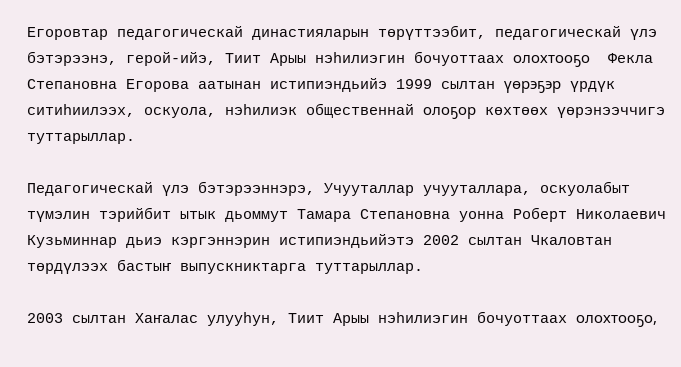Егоровтар педагогическай династияларын төрүттээбит, педагогическай үлэ бэтэрээнэ, герой-ийэ, Тиит Арыы нэһилиэгин бочуоттаах олохтооҕо  Фекла Степановна Егорова аатынан истипиэндьийэ 1999 сылтан үөрэҕэр үрдүк ситиһиилээх, оскуола, нэһилиэк общественнай олоҕор көхтөөх үөрэнээччигэ туттарыллар.

Педагогическай үлэ бэтэрээннэрэ, Учууталлар учууталлара, оскуолабыт түмэлин тэрийбит ытык дьоммут Тамара Степановна уонна Роберт Николаевич Кузьминнар дьиэ кэргэннэрин истипиэндьийэтэ 2002 сылтан Чкаловтан төрдүлээх бастыҥ выпускниктарга туттарыллар.

2003 сылтан Хаҥалас улууһун, Тиит Арыы нэһилиэгин бочуоттаах олохтооҕо,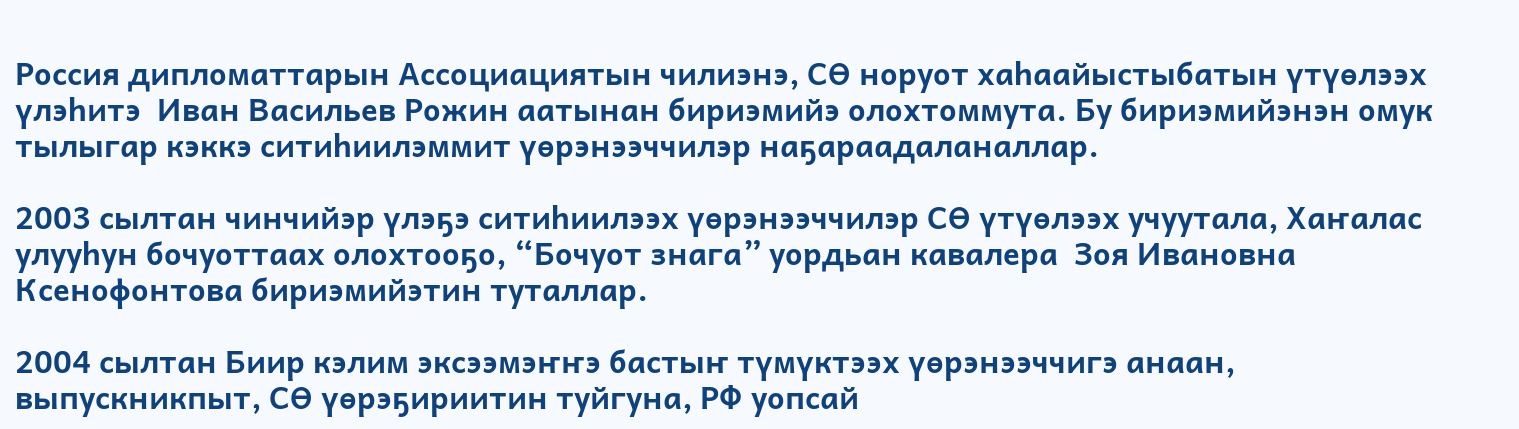Россия дипломаттарын Ассоциациятын чилиэнэ, СӨ норуот хаһаайыстыбатын үтүөлээх үлэһитэ  Иван Васильев Рожин аатынан бириэмийэ олохтоммута. Бу бириэмийэнэн омук тылыгар кэккэ ситиһиилэммит үөрэнээччилэр наҕараадаланаллар.

2003 сылтан чинчийэр үлэҕэ ситиһиилээх үөрэнээччилэр СӨ үтүөлээх учуутала, Хаҥалас улууһун бочуоттаах олохтооҕо, “Бочуот знага” уордьан кавалера  Зоя Ивановна Ксенофонтова бириэмийэтин туталлар.

2004 сылтан Биир кэлим эксээмэҥҥэ бастыҥ түмүктээх үөрэнээччигэ анаан, выпускникпыт, СӨ үөрэҕириитин туйгуна, РФ уопсай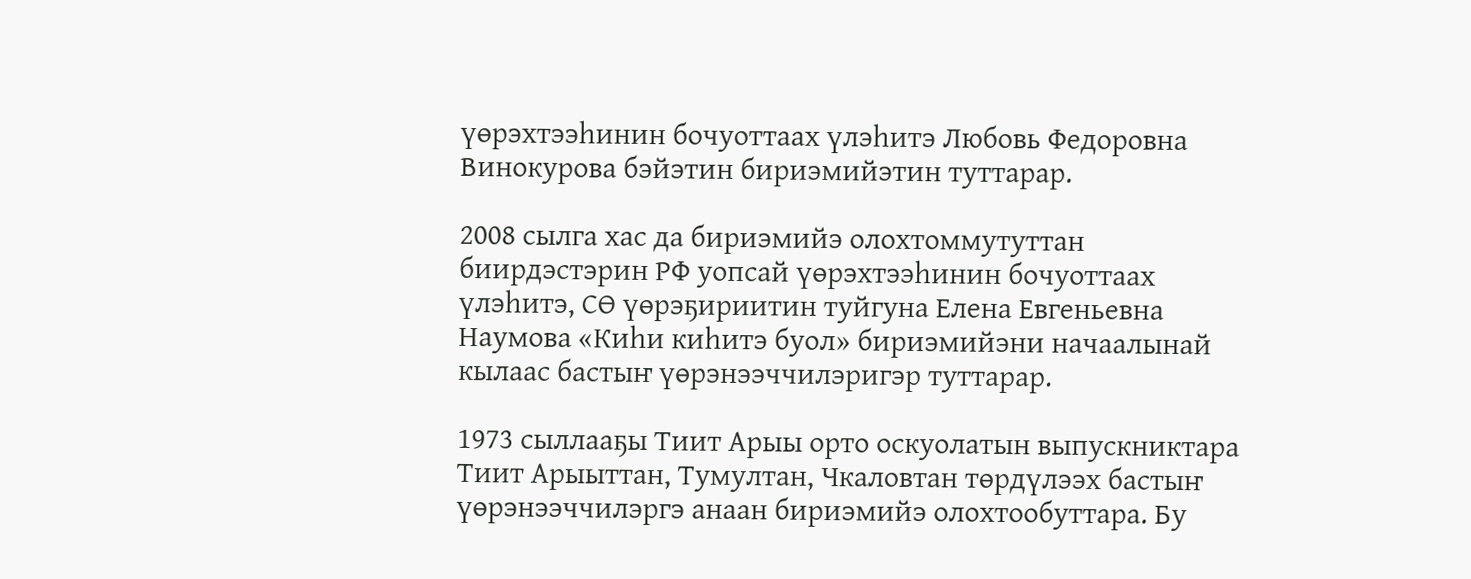үөрэхтээһинин бочуоттаах үлэһитэ Любовь Федоровна Винокурова бэйэтин бириэмийэтин туттарар.

2008 сылга хас да бириэмийэ олохтоммутуттан биирдэстэрин РФ уопсай үөрэхтээһинин бочуоттаах үлэһитэ, СӨ үөрэҕириитин туйгуна Елена Евгеньевна Наумова «Киhи киhитэ буол» бириэмийэни начаалынай кылаас бастыҥ үөрэнээччилэригэр туттарар.

1973 сыллааҕы Тиит Арыы орто оскуолатын выпускниктара Тиит Арыыттан, Тумултан, Чкаловтан төрдүлээх бастыҥ үөрэнээччилэргэ анаан бириэмийэ олохтообуттара. Бу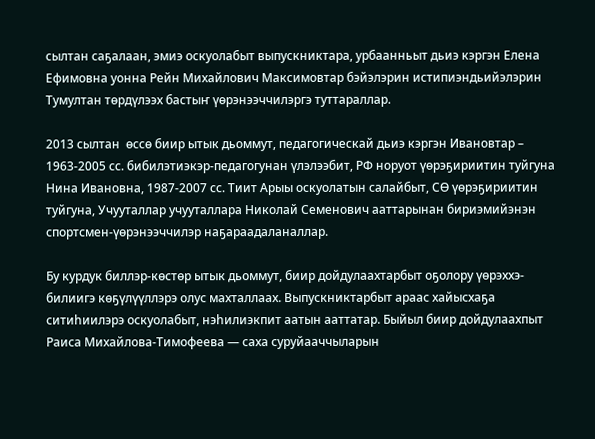сылтан саҕалаан, эмиэ оскуолабыт выпускниктара, урбаанньыт дьиэ кэргэн Елена Ефимовна уонна Рейн Михайлович Максимовтар бэйэлэрин истипиэндьийэлэрин Тумултан төрдүлээх бастыҥ үөрэнээччилэргэ туттараллар.

2013 сылтан  өссө биир ытык дьоммут, педагогическай дьиэ кэргэн Ивановтар – 1963-2005 сс. бибилэтиэкэр-педагогунан үлэлээбит, РФ норуот үөрэҕириитин туйгуна Нина Ивановна, 1987-2007 сс. Тиит Арыы оскуолатын салайбыт, СӨ үөрэҕириитин туйгуна, Учууталлар учууталлара Николай Семенович ааттарынан бириэмийэнэн спортсмен-үөрэнээччилэр наҕараадаланаллар.

Бу курдук биллэр-көстөр ытык дьоммут, биир дойдулаахтарбыт оҕолору үөрэххэ-билиигэ көҕүлүүллэрэ олус махталлаах. Выпускниктарбыт араас хайысхаҕа ситиһиилэрэ оскуолабыт, нэһилиэкпит аатын ааттатар. Быйыл биир дойдулаахпыт Раиса Михайлова-Тимофеева — саха суруйааччыларын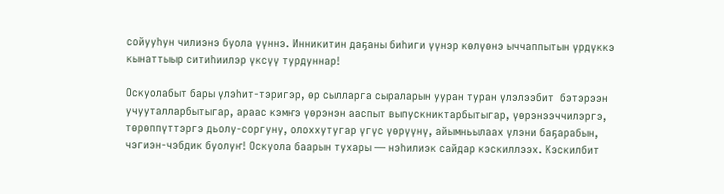сойууһун чилиэнэ буола үүннэ. Инникитин даҕаны биһиги үүнэр көлүөнэ ыччаппытын үрдүккэ кынаттыыр ситиһиилэр үксүү турдуннар!

Оскуолабыт бары үлэһит-тэригэр, өр сылларга сыраларын ууран туран үлэлээбит  бэтэрээн учууталларбытыгар, араас кэмҥэ үөрэнэн ааспыт выпускниктарбытыгар, үөрэнээччилэргэ, төрөппүттэргэ дьолу-соргуну, олоххутугар үгүс үөрүүнү, айымньылаах үлэни баҕарабын, чэгиэн-чэбдик буолуҥ! Оскуола баарын тухары — нэһилиэк сайдар кэскиллээх. Кэскилбит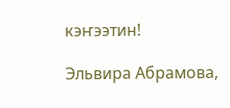кэҥээтин!

Эльвира Абрамова,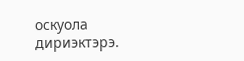оскуола дириэктэрэ.